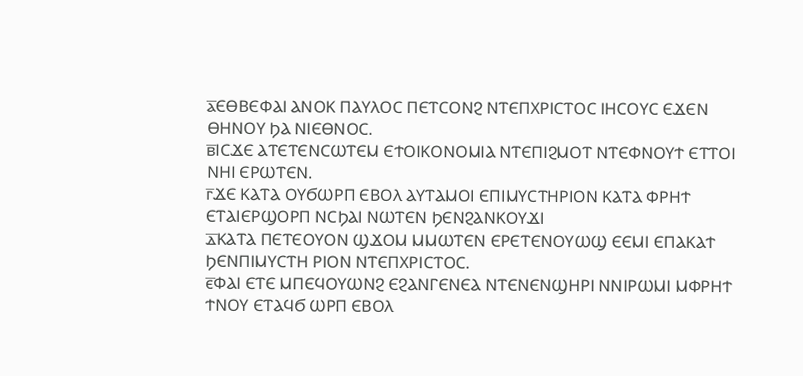ⲁ̅ⲈⲐⲂⲈⲪⲀⲒ ⲀⲚⲞⲔ ⲠⲀⲨⲖⲞⲤ ⲠⲈⲦⲤⲞⲚϨ ⲚⲦⲈⲠⲬⲢⲒⲤⲦⲞⲤ ⲒⲎⲤⲞⲨⲤ ⲈϪⲈⲚ ⲐⲎⲚⲞⲨ ϦⲀ ⲚⲒⲈⲐⲚⲞⲤ.
ⲃ̅ⲒⲤϪⲈ ⲀⲦⲈⲦⲈⲚⲤⲰⲦⲈⲘ ⲈϮⲞⲒⲔⲞⲚⲞⲘⲒⲀ ⲚⲦⲈⲠⲒϨⲘⲞⲦ ⲚⲦⲈⲪⲚⲞⲨϮ ⲈⲦⲦⲞⲒ ⲚⲎⲒ ⲈⲢⲰⲦⲈⲚ.
ⲅ̅ϪⲈ ⲔⲀⲦⲀ ⲞⲨϬⲰⲢⲠ ⲈⲂⲞⲖ ⲀⲨⲦⲀⲘⲞⲒ ⲈⲠⲒⲘⲨⲤⲦⲎⲢⲒⲞⲚ ⲔⲀⲦⲀ ⲪⲢⲎϮ ⲈⲦⲀⲒⲈⲢϢⲞⲢⲠ ⲚⲤϦⲀⲒ ⲚⲰⲦⲈⲚ ϦⲈⲚϨⲀⲚⲔⲞⲨϪⲒ
ⲇ̅ⲔⲀⲦⲀ ⲠⲈⲦⲈⲞⲨⲞⲚ ϢϪⲞⲘ ⲘⲘⲰⲦⲈⲚ ⲈⲢⲈⲦⲈⲚⲞⲨⲰϢ ⲈⲈⲘⲒ ⲈⲠⲀⲔⲀϮ ϦⲈⲚⲠⲒⲘⲨⲤⲦⲎ ⲢⲒⲞⲚ ⲚⲦⲈⲠⲬⲢⲒⲤⲦⲞⲤ.
ⲉ̅ⲪⲀⲒ ⲈⲦⲈ ⲘⲠⲈϤⲞⲨⲰⲚϨ ⲈϨⲀⲚⲄⲈⲚⲈⲀ ⲚⲦⲈⲚⲈⲚϢⲎⲢⲒ ⲚⲚⲒⲢⲰⲘⲒ ⲘⲪⲢⲎϮ ϮⲚⲞⲨ ⲈⲦⲀϤϬ ⲰⲢⲠ ⲈⲂⲞⲖ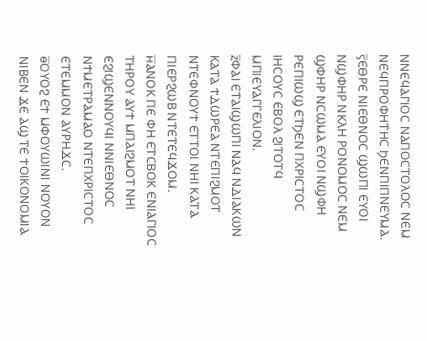ⲚⲚⲈϤⲀⲄⲒⲞⲤ ⲚⲀⲠⲞⲤⲦⲞⲖⲞⲤ ⲚⲈⲘ ⲚⲈϤⲠⲢⲞⲪⲎⲦⲎⲤ ϦⲈⲚⲠⲒⲠⲚⲈⲨⲘⲀ.
ⲋ̅ⲈⲐⲢⲈ ⲚⲒⲈⲐⲚⲞⲤ ϢⲰⲠⲒ ⲈⲨⲞⲒ ⲚϢⲪⲎⲢ ⲚⲔⲖⲎ ⲢⲞⲚⲞⲘⲞⲤ ⲚⲈⲘ ϢⲪⲎⲢ ⲚⲤⲰⲘⲀ ⲈⲨⲞⲒ ⲚϢⲪⲎ ⲢⲈⲠⲒⲰϢ ⲈⲦϦⲈⲚ ⲠⲬⲢⲒⲤⲦⲞⲤ ⲒⲎⲤⲞⲨⲤ ⲈⲂⲞⲖ ϨⲒⲦⲞⲦϤ ⲘⲠⲒⲈⲨⲀⲄⲄⲈⲖⲒⲞⲚ.
ⲍ̅ⲪⲀⲒ ⲈⲦⲀⲒϢⲰⲠⲒ ⲚⲀϤ ⲚⲆⲒⲀⲔⲰⲚ ⲔⲀⲦⲀ ϮⲆⲰⲢⲈⲀ ⲚⲦⲈⲠⲒϨⲘⲞⲦ ⲚⲦⲈⲪⲚⲞⲨϮ ⲈⲦⲦⲞⲒ ⲚⲎⲒ ⲔⲀⲦⲀ ⲠⲒⲈⲢϨⲰⲂ ⲚⲦⲈⲦⲈϤϪⲞⲘ.
ⲏ̅ⲀⲚⲞⲔ ⲠⲈ ⲪⲎ ⲈⲦⲤⲂⲞⲔ ⲈⲚⲒⲀⲄⲒⲞⲤ ⲦⲎⲢⲞⲨ ⲀⲨϮ ⲘⲠⲀⲒϨⲘⲞⲦ ⲚⲎⲒ ⲈϨⲒϢⲈⲚⲚⲞⲨϤⲒ ⲚⲚⲒⲈⲐⲚⲞⲤ ⲚϮⲘⲈⲦⲢⲀⲘⲀⲞ ⲚⲦⲈⲠⲬⲢⲒⲤⲦⲞⲤ ⲈⲦⲈⲘⲘⲞⲚ ⲀⲨⲢⲎϪⲤ.
ⲑ̅ⲞⲨⲞϨ ⲈϮ ⲘⲪⲞⲨⲰⲒⲚⲒ ⲚⲞⲨⲞⲚ ⲚⲒⲂⲈⲚ ϪⲈ ⲀϢ ⲦⲈ ϮⲞⲒⲔⲞⲚⲞⲘⲒⲀ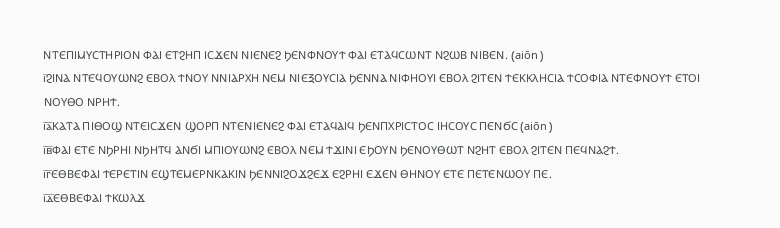ⲚⲦⲈⲠⲒⲘⲨⲤⲦⲎⲢⲒⲞⲚ ⲪⲀⲒ ⲈⲦϨⲎⲠ ⲒⲤϪⲈⲚ ⲚⲒⲈⲚⲈϨ ϦⲈⲚⲪⲚⲞⲨϮ ⲪⲀⲒ ⲈⲦⲀϤⲤⲰⲚⲦ ⲚϨⲰⲂ ⲚⲒⲂⲈⲚ. (aiōn )
ⲓ̅ϨⲒⲚⲀ ⲚⲦⲈϤⲞⲨⲰⲚϨ ⲈⲂⲞⲖ ϮⲚⲞⲨ ⲚⲚⲒⲀⲢⲬⲎ ⲚⲈⲘ ⲚⲒⲈⲜⲞⲨⲤⲒⲀ ϦⲈⲚⲚⲀ ⲚⲒⲪⲎⲞⲨⲒ ⲈⲂⲞⲖ ϨⲒⲦⲈⲚ ϮⲈⲔⲔⲖⲎⲤⲒⲀ ϮⲤⲞⲪⲒⲀ ⲚⲦⲈⲪⲚⲞⲨϮ ⲈⲦⲞⲒ ⲚⲞⲨⲐⲞ ⲚⲢⲎϮ.
ⲓ̅ⲁ̅ⲔⲀⲦⲀ ⲠⲒⲐⲞϢ ⲚⲦⲈⲒⲤϪⲈⲚ ϢⲞⲢⲠ ⲚⲦⲈⲚⲒⲈⲚⲈϨ ⲪⲀⲒ ⲈⲦⲀϤⲀⲒϤ ϦⲈⲚⲠⲬⲢⲒⲤⲦⲞⲤ ⲒⲎⲤⲞⲨⲤ ⲠⲈⲚϬⲤ (aiōn )
ⲓ̅ⲃ̅ⲪⲀⲒ ⲈⲦⲈ ⲚϦⲢⲎⲒ ⲚϦⲎⲦϤ ⲀⲚϬⲒ ⲘⲠⲒⲞⲨⲰⲚϨ ⲈⲂⲞⲖ ⲚⲈⲘ ϮϪⲒⲚⲒ ⲈϦⲞⲨⲚ ϦⲈⲚⲞⲨⲐⲰⲦ ⲚϨⲎⲦ ⲈⲂⲞⲖ ϨⲒⲦⲈⲚ ⲠⲈϤⲚⲀϨϮ.
ⲓ̅ⲅ̅ⲈⲐⲂⲈⲪⲀⲒ ϮⲈⲢⲈⲦⲒⲚ ⲈϢⲦⲈⲘⲈⲢⲚⲔⲀⲔⲒⲚ ϦⲈⲚⲚⲒϨⲞϪϨⲈϪ ⲈϨⲢⲎⲒ ⲈϪⲈⲚ ⲐⲎⲚⲞⲨ ⲈⲦⲈ ⲠⲈⲦⲈⲚⲰⲞⲨ ⲠⲈ.
ⲓ̅ⲇ̅ⲈⲐⲂⲈⲪⲀⲒ ϮⲔⲰⲖϪ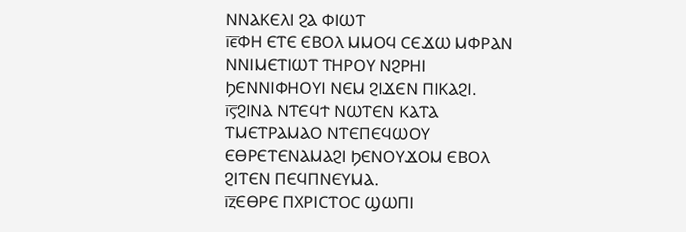ⲚⲚⲀⲔⲈⲖⲒ ϨⲀ ⲪⲒⲰⲦ
ⲓ̅ⲉ̅ⲪⲎ ⲈⲦⲈ ⲈⲂⲞⲖ ⲘⲘⲞϤ ⲤⲈϪⲰ ⲘⲪⲢⲀⲚ ⲚⲚⲒⲘⲈⲦⲒⲰⲦ ⲦⲎⲢⲞⲨ ⲚϨⲢⲎⲒ ϦⲈⲚⲚⲒⲪⲎⲞⲨⲒ ⲚⲈⲘ ϨⲒϪⲈⲚ ⲠⲒⲔⲀϨⲒ.
ⲓ̅ⲋ̅ϨⲒⲚⲀ ⲚⲦⲈϤϮ ⲚⲰⲦⲈⲚ ⲔⲀⲦⲀ ⲦⲘⲈⲦⲢⲀⲘⲀⲞ ⲚⲦⲈⲠⲈϤⲰⲞⲨ ⲈⲐⲢⲈⲦⲈⲚⲀⲘⲀϨⲒ ϦⲈⲚⲞⲨϪⲞⲘ ⲈⲂⲞⲖ ϨⲒⲦⲈⲚ ⲠⲈϤⲠⲚⲈⲨⲘⲀ.
ⲓ̅ⲍ̅ⲈⲐⲢⲈ ⲠⲬⲢⲒⲤⲦⲞⲤ ϢⲰⲠⲒ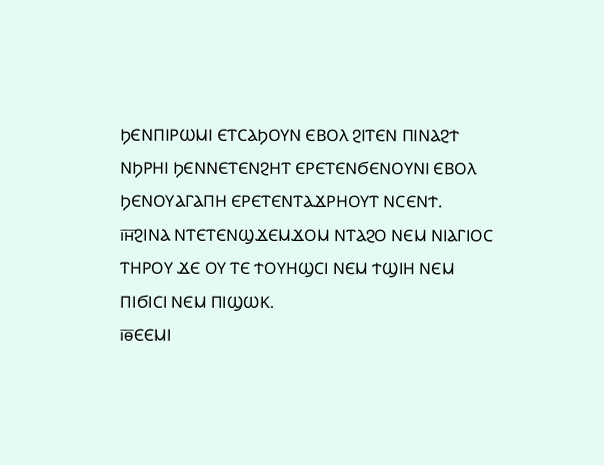ϦⲈⲚⲠⲒⲢⲰⲘⲒ ⲈⲦⲤⲀϦⲞⲨⲚ ⲈⲂⲞⲖ ϨⲒⲦⲈⲚ ⲠⲒⲚⲀϨϮ ⲚϦⲢⲎⲒ ϦⲈⲚⲚⲈⲦⲈⲚϨⲎⲦ ⲈⲢⲈⲦⲈⲚϬⲈⲚⲞⲨⲚⲒ ⲈⲂⲞⲖ ϦⲈⲚⲞⲨⲀⲄⲀⲠⲎ ⲈⲢⲈⲦⲈⲚⲦⲀϪⲢⲎⲞⲨⲦ ⲚⲤⲈⲚϮ.
ⲓ̅ⲏ̅ϨⲒⲚⲀ ⲚⲦⲈⲦⲈⲚϢϪⲈⲘϪⲞⲘ ⲚⲦⲀϨⲞ ⲚⲈⲘ ⲚⲒⲀⲄⲒⲞⲤ ⲦⲎⲢⲞⲨ ϪⲈ ⲞⲨ ⲦⲈ ϮⲞⲨⲎϢⲤⲒ ⲚⲈⲘ ϮϢⲒⲎ ⲚⲈⲘ ⲠⲒϬⲒⲤⲒ ⲚⲈⲘ ⲠⲒϢⲰⲔ.
ⲓ̅ⲑ̅ⲈⲈⲘⲒ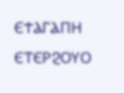ⲈϮⲀⲄⲀⲠⲎ ⲈⲦⲈⲢϨⲞⲨⲞ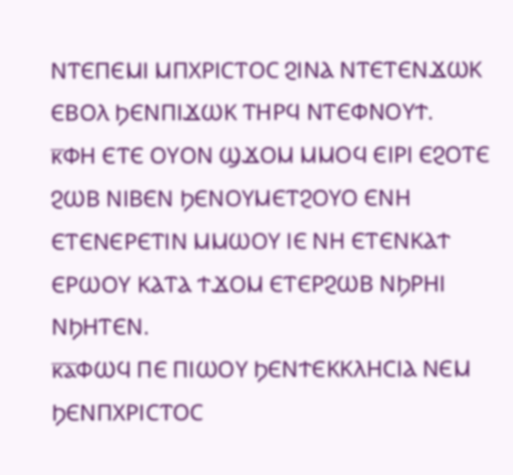ⲚⲦⲈⲠⲈⲘⲒ ⲘⲠⲬⲢⲒⲤⲦⲞⲤ ϨⲒⲚⲀ ⲚⲦⲈⲦⲈⲚϪⲰⲔ ⲈⲂⲞⲖ ϦⲈⲚⲠⲒϪⲰⲔ ⲦⲎⲢϤ ⲚⲦⲈⲪⲚⲞⲨϮ.
ⲕ̅ⲪⲎ ⲈⲦⲈ ⲞⲨⲞⲚ ϢϪⲞⲘ ⲘⲘⲞϤ ⲈⲒⲢⲒ ⲈϨⲞⲦⲈ ϨⲰⲂ ⲚⲒⲂⲈⲚ ϦⲈⲚⲞⲨⲘⲈⲦϨⲞⲨⲞ ⲈⲚⲎ ⲈⲦⲈⲚⲈⲢⲈⲦⲒⲚ ⲘⲘⲰⲞⲨ ⲒⲈ ⲚⲎ ⲈⲦⲈⲚⲔⲀϮ ⲈⲢⲰⲞⲨ ⲔⲀⲦⲀ ϮϪⲞⲘ ⲈⲦⲈⲢϨⲰⲂ ⲚϦⲢⲎⲒ ⲚϦⲎⲦⲈⲚ.
ⲕ̅ⲁ̅ⲪⲰϤ ⲠⲈ ⲠⲒⲰⲞⲨ ϦⲈⲚϮⲈⲔⲔⲖⲎⲤⲒⲀ ⲚⲈⲘ ϦⲈⲚⲠⲬⲢⲒⲤⲦⲞⲤ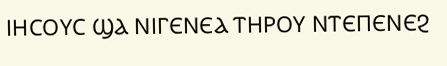ⲒⲎⲤⲞⲨⲤ ϢⲀ ⲚⲒⲄⲈⲚⲈⲀ ⲦⲎⲢⲞⲨ ⲚⲦⲈⲠⲈⲚⲈϨ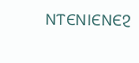ⲚⲦⲈⲚⲒⲈⲚⲈϨ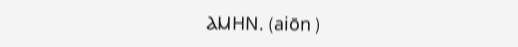ⲀⲘⲎⲚ. (aiōn )